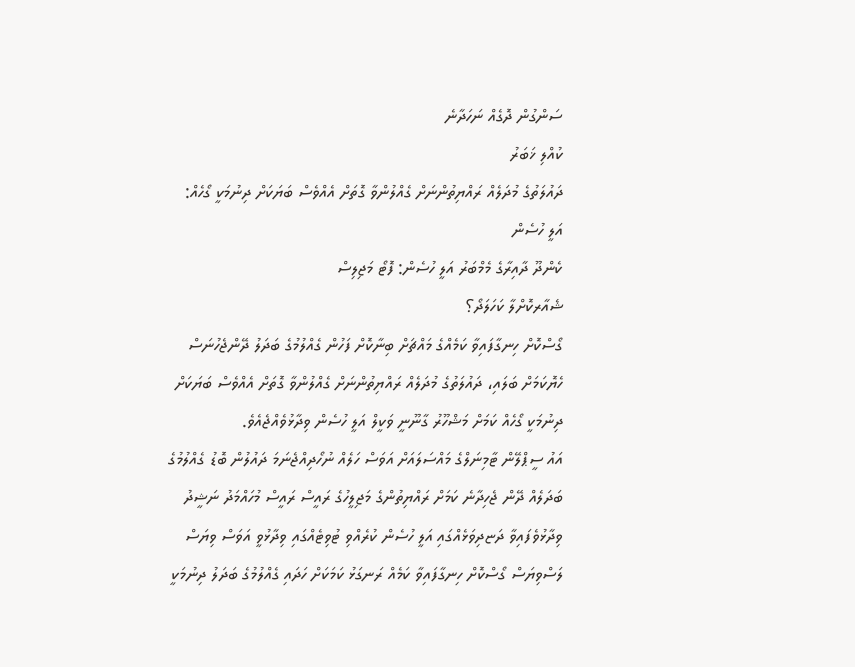ސަންގުން ދޮގެއް ނަހަދާނެ
ކުއްލި ޚަބަރު
ދައުލަތުގެ މުދަލެއް ރައްޔިތުންނަށް ގެއްލުންވާ ގޮތަށް އެއްވެސް ބަޔަކަށް ދިނުމަކީ ގޯހެއް: އަލީ ހުސެން
ކެންދޫ ދާއިރާގެ މެމްބަރު އަލީ ހުސެން: ފޮޓޯ މަޖިލިސް
ޝެއާރކޮށްލާ ކަހަލަދޯ؟
ގޯސްކޮށް ހިނގާފައިވާ ކަމެއްގެ މައްޗަށް ބިނާކޮށް ފަހުން ގެއްލުމުގެ ބަދަލު ދޭންޖެހުނަސް ހެޔޮކަމަށް ބަލައި، ދައުލަތުގެ މުދަލެއް ރައްޔިތުންނަށް ގެއްލުންވާ ގޮތަށް އެއްވެސް ބަޔަކަށް ދިނުމަކީ ގޯހެއް ކަމަށް މަޝްހޫރު ގާނޫނީ ވަކީލް އަލީ ހުސެން ވިދާޅުވެއްޖެއެވެ.
އައު ސީޕްލޭން ޓާމިނަލްގެ މައްސަލައަށް އަވަސް ހަލެއް ނުހޯދިއްޖެނަމަ ދައުލުން ބޮޑު ގެއްލުމުގެ ބަދަލެއް ދޭން ޖެހިދާނެ ކަމަށް ރައްޔިތުންގެ މަޖިލީހުގެ ރައީސް ރައީސް މުހައްމަދު ނަޝީދު ވިދާޅުވެފައިވާ ދަޏދިވަޅެއްގައި އަލީ ހުސެން ކުރެއްވި ޓުވިޓެއްގައި ވިދާޅުވީ އަވަސް ވިޔަސް ލަސްވިޔަސް ގޯސްކޮށް ހިނގާފައިވާ ކަމެއް ރަނގަޅު ކަމަކަށް ހަދައި ގެއްލުމުގެ ބަދަލު ދިނުމަކީ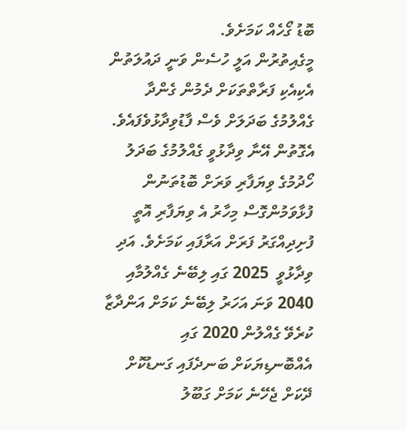ބޮޑު ގޯހެއް ކަމަށެވެ.
މީގެއިތުރުން އަލީ ހުސެން ވަނީ ދައުލަތުން އެކިއެކި ފަރާތްތަކަށް ދެމުން ގެންދާ ގެއްލުމުގެ ބަދަލަށް ވެސް ފާޑުވިދާޅުވެފައެވެ.
އެގޮތުން އޭނާ ވިދާޅުވީ ގެއްލުމުގެ ބަދަލު ހޯދުމުގެ ވިޔަފާރި ވަރަށް ބޮޑުތަނުން ފުޅާވަމުންގޮސް މިހާރު އެ ވިޔަފާރި އޮތީ ފުށިދިއްގަރު ފަރަށް އަރާފައި ކަމަށެވެ. އަދި ވިދާޅުވީ  2025 ގައި ލިބޭނެ ގެއްލުމާއި 2040 ވަނަ އަހަރު ލިބޭނެ ކަމަށް އަންދާޒާ ކުރެވޭ ގެއްލުން 2020 ގައި އެއްބޮނޑިޔަކަށް ބަނދެފައި ގަނޑުކޮށް ދޭކަށް ޖެހޭނެ ކަމަށް ގަބޫލު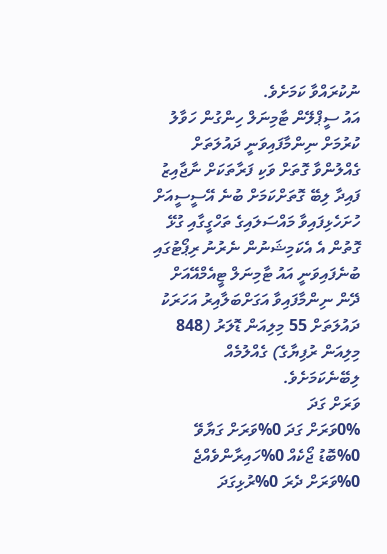ނުކުރައްވާ ކަމަށެވެ.
އައު ސީޕްލޭން ޓާމިނަލް ހިންގުން ހަވާލު ކުރުމަށް ނިންމާފައިވަނީ ދައުލަތަށް ގެއްލުންވާ ގޮތަށް ވަކި ފަރާތަކަށް ނާޖާއިޒު ފައިދާ ލިބޭ ގޮތަށްކަމަށް ބުނެ އޭސީސީއަށް ހުށަހެޅިފައިވާ މައްސަލައިގެ ތަހްގީގާއި ގުޅޭ ގޮތުން އެ އެކަމިޝަނުން ނެރުނު ރިޕޯޓުގައި ބުނެފައިވަނީ އައު ޓާމިނަލް ޓީއެމްއޭއަށް ދޭން ނިންމާފައިވާ އަގަށްބަލާއިރު އަހަރަކު ދައުލަތަށް 55 މިލިއަން ޑޮލަރު (848 މިލިއަން ރުފިޔާގެ) ގެއްލުމެއް ލިބޭނެކަމަށެވެ.
ވަރަށް ގަދަ
0%ވަރަށް ގަދަ 0%ވަރަށް ގަޔާވޭ 0%ބޮޑު ޖޯކެއް 0%ހައިރާންވެއްޖެ 0%ވަރަށް ދެރަ 0%ރުޅިގަދަ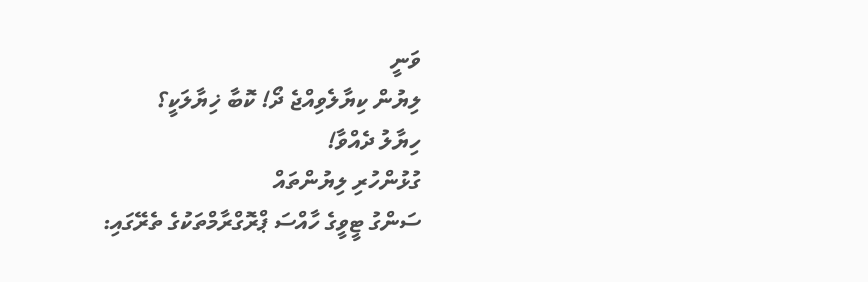ވަނީ
ލިޔުން ކިޔާލެވިއްޖެ ދޯ! ކޮބާ ޚިޔާލަކީ؟
ހިޔާލު ދެއްވާ!
ގުޅުންހުރި ލިޔުންތައް
ސަންގު ޓީވީގެ ހާއްސަ ޕްރޮގްރާމްތަކުގެ ތެރޭގައި: